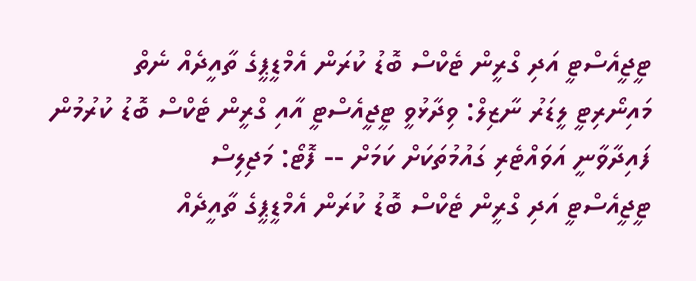ޓީޖީއެސްޓީ އަދި ގްރީން ޓެކްސް ބޮޑު ކުރަން އެމްޑީޕީގެ ތާއީދެއް ނެތް
މައިނޯރިޓީ ލީޑަރު ނާޒިލް: ވިދާޅުވީ ޓީޖީއެސްޓީ އާއި ގްރީން ޓެކްސް ބޮޑު ކުރުމުން ފައިދާވާނީ އަވައްޓެރި ގައުމުތަކަށް ކަމަށް -- ފޮޓޯ: މަޖިލިސް
ޓީޖީއެސްޓީ އަދި ގްރީން ޓެކްސް ބޮޑު ކުރަން އެމްޑީޕީގެ ތާއީދެއް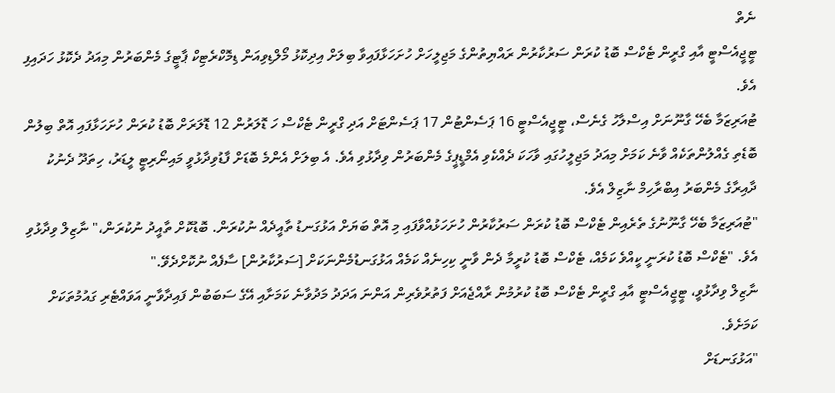ނެތް
ޓީޖީއެސްޓީ އާއި ގްރީން ޓެކްސް ބޮޑު ކުރަން ސަރުކާރުން ރައްޔިތުންގެ މަޖިލީހަށް ހުށަހަޅާފައިވާ ބިލަށް އިދިކޮޅު މޯލްޑިވިއަން ޑިމޮކްރެޓިކް ޕާޓީގެ މެންބަރުން މިއަދު ދެކޮޅު ހަދައިފި އެވެ.
ޓުއަރިޒަމާ ބެހޭ ގާނޫނަށް އިސްލާހު ގެނެސް، ޓީޖީއެސްޓީ 16 ޕަސެންޓުން 17 ޕަސެންޓަށް އަދި ގްރީން ޓެކްސް ހަ ޑޮލަރުން 12 ޑޮލަރަށް ބޮޑު ކުރަން ހުށަހަޅާފައި އޮތް ބިލުން ބޮޑެތި ގެއްލުންތަކެއް ވާނެ ކަމަށް މިއަދު މަޖިލީހުގައި ވާހަކަ ދެއްކެވި އެމްޑީޕީގެ މެންބަރުން ވިދާޅުވި އެވެ. އެ ބިލަށް އެންމެ ބޮޑަށް ފާޑުވިދާޅުވީ މައިނޯރިޓީ ލީޑަރު، ހިތަދޫ ދެނުކު ދާއިރާގެ މެންބަރު އިބްރާހިމް ނާޒިލް އެވެ.
"ޓުއަރިޒަމާ ބެހޭ ގާނޫނުގެ ތެރެއިން ޓެކްސް ބޮޑު ކުރަން ސަރުކާރުން ހުށަހަޅުއްވާފައި މި އޮތް ބަޔަށް އަޅުގަނޑު ތާއީދެއް ނުކުރަން. ބޮޑުކޮށް ތާއީދު ނުކުރަން،" ނާޒިލް ވިދާޅުވި އެވެ. "ޓެކްސް ބޮޑު ކުރަނީ ކީއްވެ ކަމެއް، ޓެކްސް ބޮޑު ކުރީމާ ދެން ވާނީ ކިހިނެއް ކަމެއް އަޅުގަނޑުމެންނަކަށް [ސަރުކާރުން] ސާފެއް ނުކޮށްދެވޭ."
ނާޒިލް ވިދާޅުވީ، ޓީޖީއެސްޓީ އާއި ގްރީން ޓެކްސް ބޮޑު ކުރުމުން ރާއްޖެއަށް ފަތުރުވެރިން އަންނަ އަދަދު މަދުވާނެ ކަމަށާއި އޭގެ ސަބަބުން ފައިދާވާނީ އަވައްޓެރި ގައުމުތަކަށް ކަމަށެވެ.
"އަޅުގަނޑަށް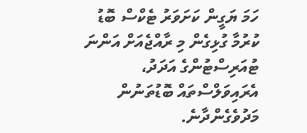ހަމަ ޔަގީން ކަށަވަރު ޓެކްސް ބޮޑު ކުރުމާ ގުޅިގެން މި ރާއްޖެއަށް އަންނަ ޓުއަރިސްޓުންގެ އަދަދު، އެރައިވަލްސްތައް ބޮޑުތަނުން މަދުވެގެންދާނެ.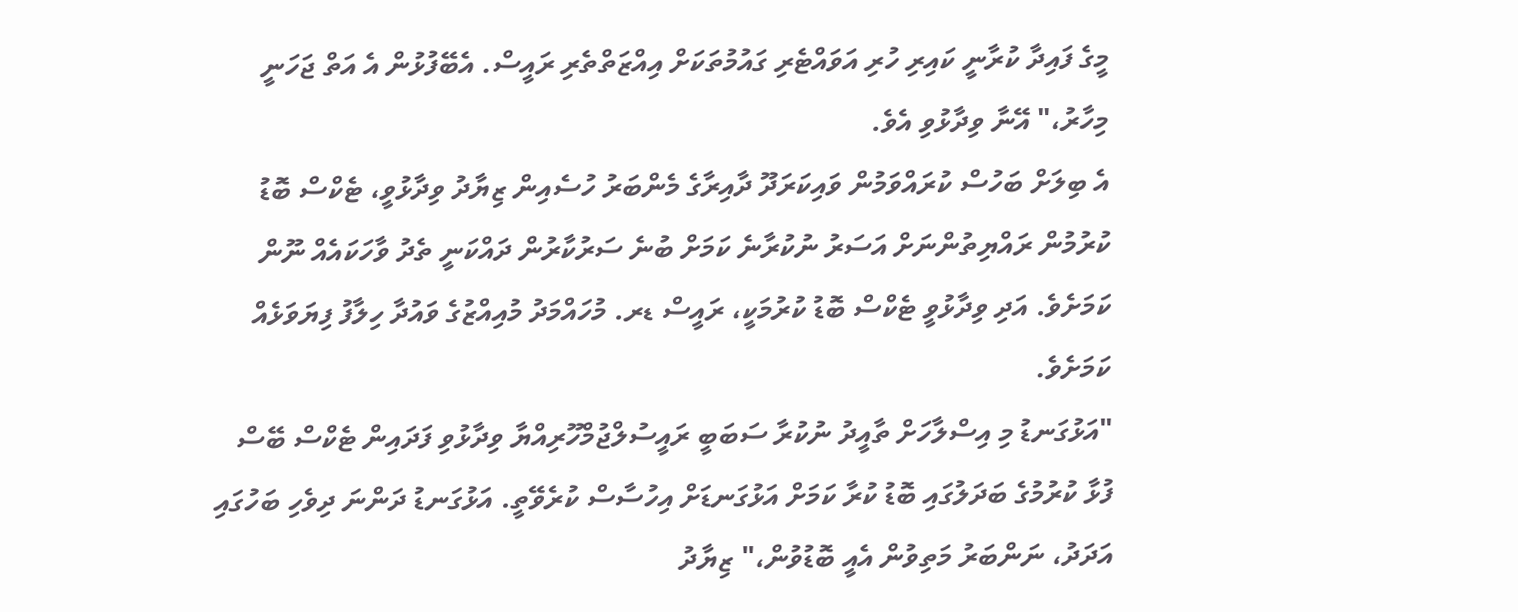މީގެ ފައިދާ ކުރާނީ ކައިރި ހުރި އަވައްޓެރި ގައުމުތަކަށް އިއްޒަތްތެރި ރައީސް. އެބޭފުޅުން އެ އަތް ޖަހަނީ މިހާރު،" އޭނާ ވިދާޅުވި އެވެ.
އެ ބިލަށް ބަހުސް ކުރައްވަމުން ވައިކަރަދޫ ދާއިރާގެ މެންބަރު ހުސެއިން ޒިޔާދު ވިދާޅުވީ، ޓެކްސް ބޮޑު ކުރުމުން ރައްޔިތުންނަށް އަސަރު ނުކުރާނެ ކަމަށް ބުނެ ސަރުކާރުން ދައްކަނީ ތެދު ވާހަކައެއް ނޫން ކަމަށެވެ. އަދި ވިދާޅުވީ ޓެކްސް ބޮޑު ކުރުމަކީ، ރައީސް ޑރ. މުހައްމަދު މުއިއްޒުގެ ވައުދާ ހިލާފު ފިޔަވަޅެއް ކަމަށެވެ.
"އަޅުގަނޑު މި އިސްލާހަށް ތާއީދު ނުކުރާ ސަބަބީ ރައީސުލްޖުމްހޫރިއްޔާ ވިދާޅުވި ފަދައިން ޓެކްސް ބޭސް ފުޅާ ކުރުމުގެ ބަދަލުގައި ބޮޑު ކުރާ ކަމަށް އަޅުގަނޑަށް އިހުސާސް ކުރެވޭތީ. އަޅުގަނޑު ދަންނަ ދިވެހި ބަހުގައި އަދަދު، ނަންބަރު މަތިވުން އެއީ ބޮޑުވުން،" ޒިޔާދު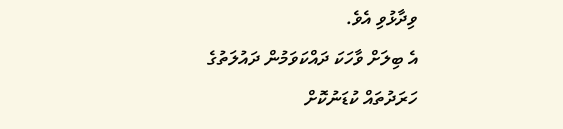ވިދާޅުވި އެވެ.
އެ ބިލަށް ވާހަކަ ދައްކަވަމުން ދައުލަތުގެ ހަރަދުތައް ކުޑަނުކޮށް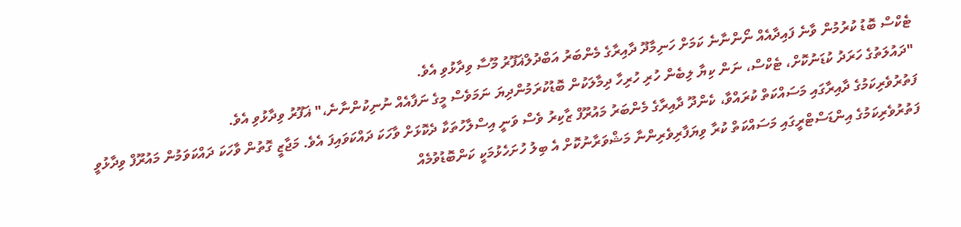ޓެކްސް ބޮޑު ކުރުމުން ވާނެ ފައިދާއެއް ނޯންނާނެ ކަމަށް ހަނިމާދޫ ދާއިރާގެ މެންބަރު އަބްދުލްޣަފޫރު މޫސާ ވިދާޅުވި އެވެ.
"ދައުލަތުގެ ހަރަދު ކުޑަނުކޮށް، ޓެކްސް، ނަން ކިޔާ ލިބެން ހުރި ހުރިހާ ދިމާލަކުން ބޮޑުކުރަމުންދިޔަ ނަމަވެސް މީގެ ނަފާއެއް ނުނިކުންނާނެ،" ޣަފޫރު ވިދާޅުވި އެވެ.
ފަތުރުވެރިކަމުގެ ދާއިރާގައި މަސައްކަތް ކުރައްވާ، ކެންދޫ ދާއިރާގެ މެންބަރު މައުރޫފް ޒާކިރު ވެސް ވަނީ އިސްލާހުތަކާ ދެކޮޅަށް ވާހަކަ ދައްކަވައިފަ އެވެ. މަޖާޒީ ގޮތުން ވާހަކަ ދައްކަވަމުން މައުރޫފް ވިދާޅުވީ ފަތުރުވެރިކަމުގެ އިންޑަސްޓްރީގައި މަސައްކަތް ކުރާ ވިޔަފާރިވެރިންނާ މަޝްވަރާނުކޮށް އެ ބިލު ހުށަހެޅުމަކީ ކަންބޮޑުވުމެއް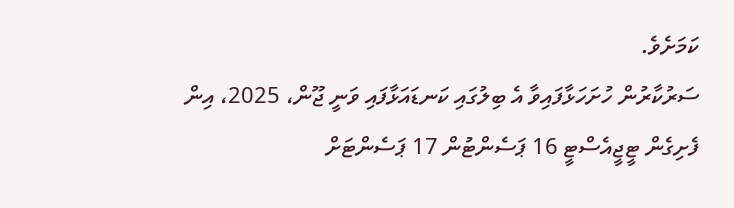ކަމަށެވެ.
ސަރުކާރުން ހުށަހަޅާފައިވާ އެ ބިލުގައި ކަނޑައަޅާފައި ވަނީ ޖޫން، 2025، އިން ފެށިގެން ޓީޖީއެސްޓީ 16 ޕަސެންޓުން 17 ޕަސެންޓަށް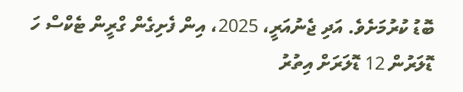ބޮޑު ކުރުމަށެވެ. އަދި ޖެނުއަރީ، 2025، އިން ފެށިގެން ގްރީން ޓެކްސް ހަ ޑޮލަރުން 12 ޑޮލަރަށް އިތުރު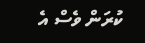ކުރަން ވެސް އެ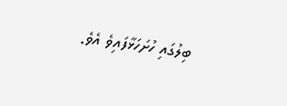ބިލުގައި ހުށަހަޅާފައިވެ އެވެ.